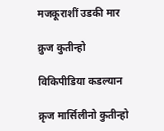मजकूराशीं उडकी मार

क्रुज कुतीन्हो

विकिपीडिया कडल्यान

क्रृज मार्सिलीनो कुतीन्हो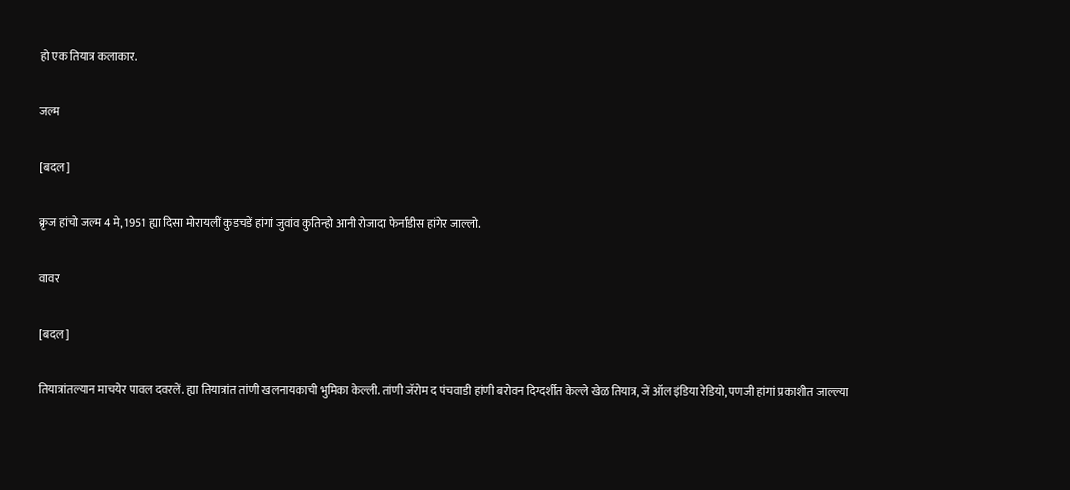हो एक तियात्र कलाकार.

जल्म

[बदल]

क्रृज हांचो जल्म 4 मे, 1951 ह्या दिसा मोरायलीं कुडचडें हांगां जुवांव कुतिन्हो आनी रोजादा फेर्नांडीस हांगेर जाल्लो.

वावर

[बदल]

तियात्रांतल्यान माचयेर पावल दवरलें. ह्या तियात्रांत तांणी खलनायकाची भुमिका केल्ली. तांणी जॅरोम द पंचवाडी हांणी बरोवन दिग्दर्शीत केल्ले खेळ तियात्र, जें ऑल इंडिया रेडियो, पणजी हांगां प्रकाशीत जाल्ल्या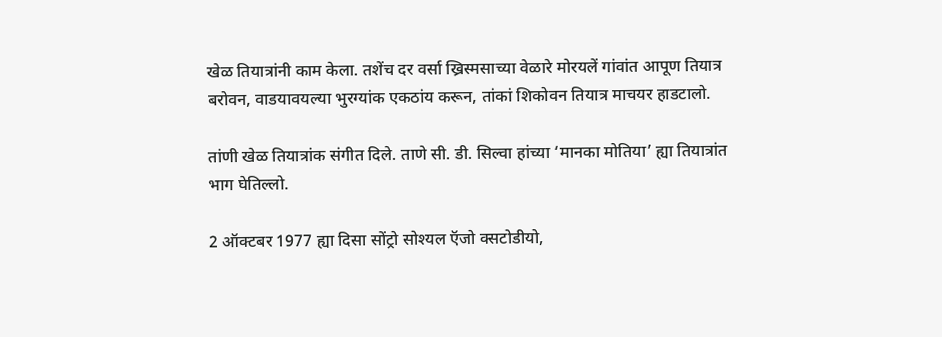खेळ तियात्रांनी काम केला. तशेंच दर वर्सा ख्रिस्मसाच्या वेळारे मोरयलें गांवांत आपूण तियात्र बरोवन, वाडयावयल्या भुरग्यांक एकठांय करून, तांकां शिकोवन तियात्र माचयर हाडटालो.

तांणी खेळ तियात्रांक संगीत दिले. ताणे सी. डी. सिल्वा हांच्या ‘मानका मोतिया’ ह्या तियात्रांत भाग घेतिल्लो.

2 ऑक्टबर 1977 ह्या दिसा सोंट्रो सोश्यल ऍजो क्सटोडीयो,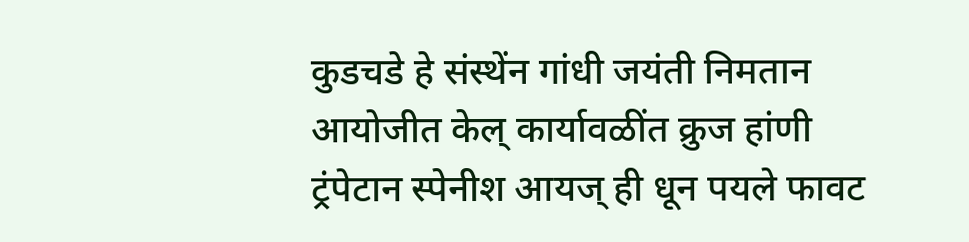कुडचडे हे संस्थेंन गांधी जयंती निमतान आयोजीत केल् कार्यावळींत क्रुज हांणी ट्रंपेटान स्पेनीश आयज् ही धून पयले फावट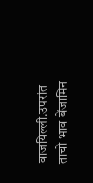वाजयिल्ली.उपरांत ताचो भाव बेंजामिन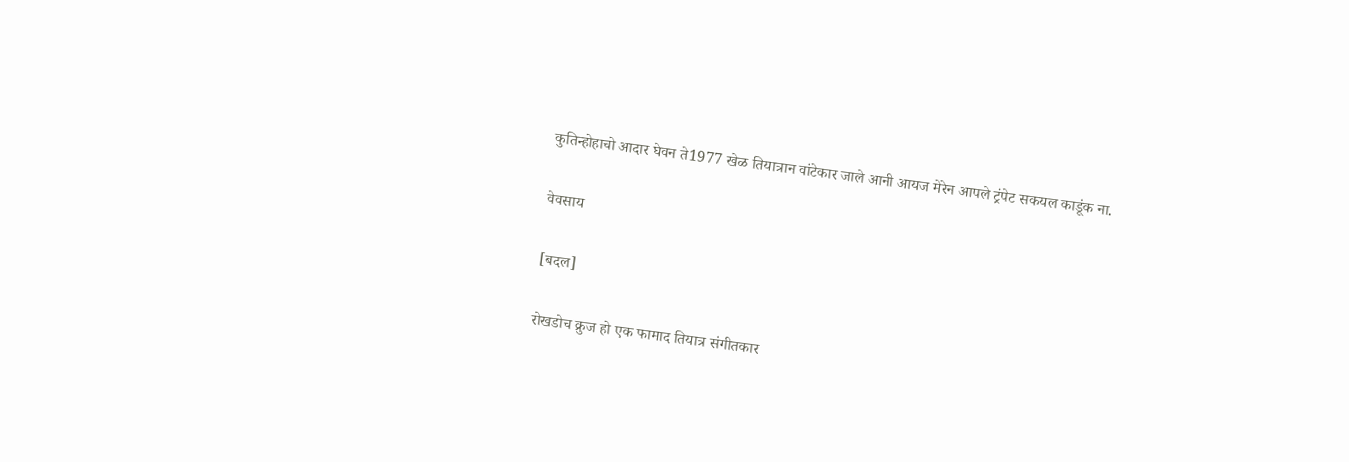कुतिन्होहाचो आदार घेवन ते1977 खेळ तियात्रान वांटेकार जाले आनी आयज मेरेन आपले ट्रंपेट सकयल काडूंक ना.

वेवसाय

[बदल]

रोखडोच क्रुज हो एक फामाद तियात्र संगीतकार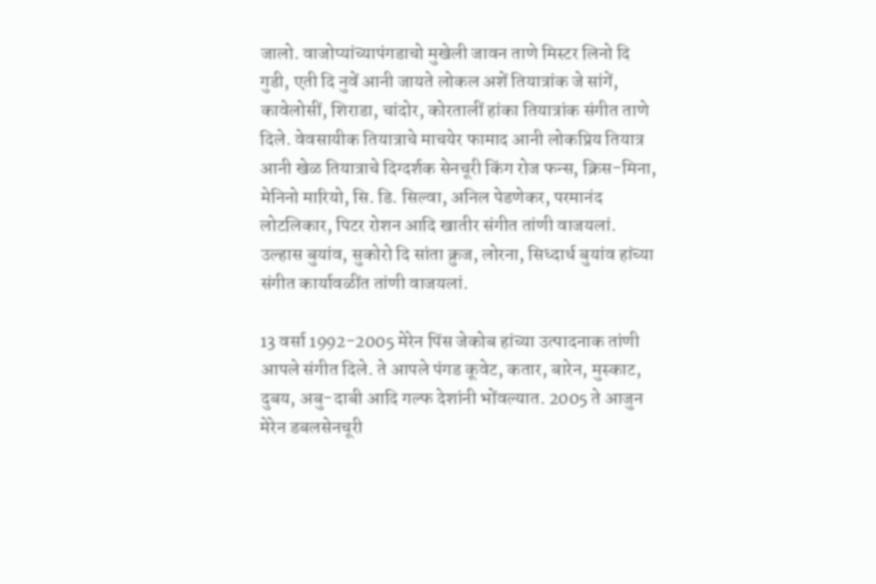जालो. वाजोप्यांच्यापंगडाचो मुखेली जावन ताणे मिस्टर लिनो दि गुडी, एती दि नुवें आनी जायते लोकल अशें तियात्रांक जे सांगें, कावेलोसीं, शिराडा, चांदोर, कोरतालीं हांका तियात्रांक संगीत ताणे दिले. वेवसायीक तियात्राचे माचयेर फामाद आनी लोकप्रिय तियात्र आनी खेळ तियात्राचे दिग्दर्शक सेनचूरी किंग रोज फन्स, क्रिस-मिना, मेनिनो मारियो, सि. डि. सिल्वा, अनिल पेडणेकर, परमानंद लोटलिकार, पिटर रोशन आदि खातीर संगीत तांणी वाजयलां. उल्हास बुयांव, सुकोरो दि सांता क्रुज, लोरना, सिध्दार्ध बुयांव हांच्या संगीत कार्यावळींत तांणी वाजयलां.

13 वर्सा 1992-2005 मेरेन पिंस जेकोब हांच्या उत्पादनाक तांणी आपले संगीत दिले. ते आपले पंगड कूवेट, कतार, बारेन, मुस्काट, दुबय, अबु-दाबी आदि गल्फ देशांनी भोंवल्यात. 2005 ते आजुन मेरेन डबलसेनचूरी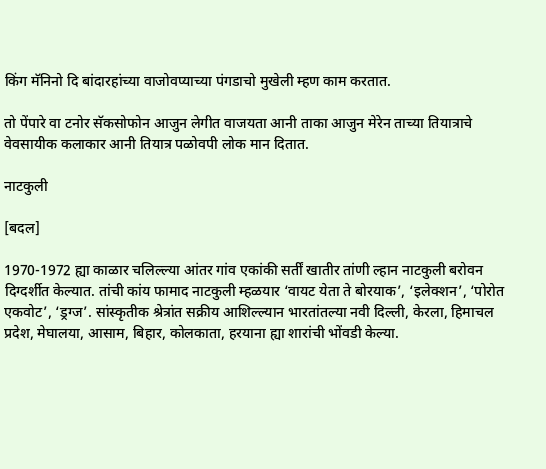किंग मॅनिनो दि बांदारहांच्या वाजोवप्याच्या पंगडाचो मुखेली म्हण काम करतात.

तो पेंपारे वा टनोर सॅकसोफोन आजुन लेगीत वाजयता आनी ताका आजुन मेरेन ताच्या तियात्राचे वेवसायीक कलाकार आनी तियात्र पळोवपी लोक मान दितात.

नाटकुली

[बदल]

1970-1972 ह्या काळार चलिल्ल्या आंतर गांव एकांकी सर्तीं खातीर तांणी ल्हान नाटकुली बरोवन दिग्दर्शीत केल्यात. तांची कांय फामाद नाटकुली म्हळयार ‘वायट येता ते बोरयाक’, ‘इलेक्शन’, ‘पोरोत एकवोट’, ‘ड्रग्ज’. सांस्कृतीक श्रेत्रांत सक्रीय आशिल्ल्यान भारतांतल्या नवी दिल्ली, केरला, हिमाचल प्रदेश, मेघालया, आसाम, बिहार, कोलकाता, हरयाना ह्या शारांची भोंवडी केल्या.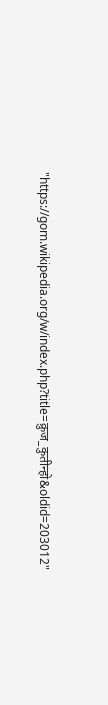"https://gom.wikipedia.org/w/index.php?title=क्रुज_कुतीन्हो&oldid=203012"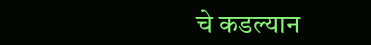चे कडल्यान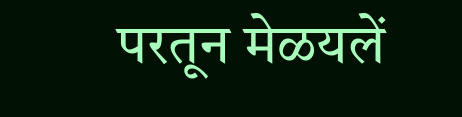परतून मेळयलें